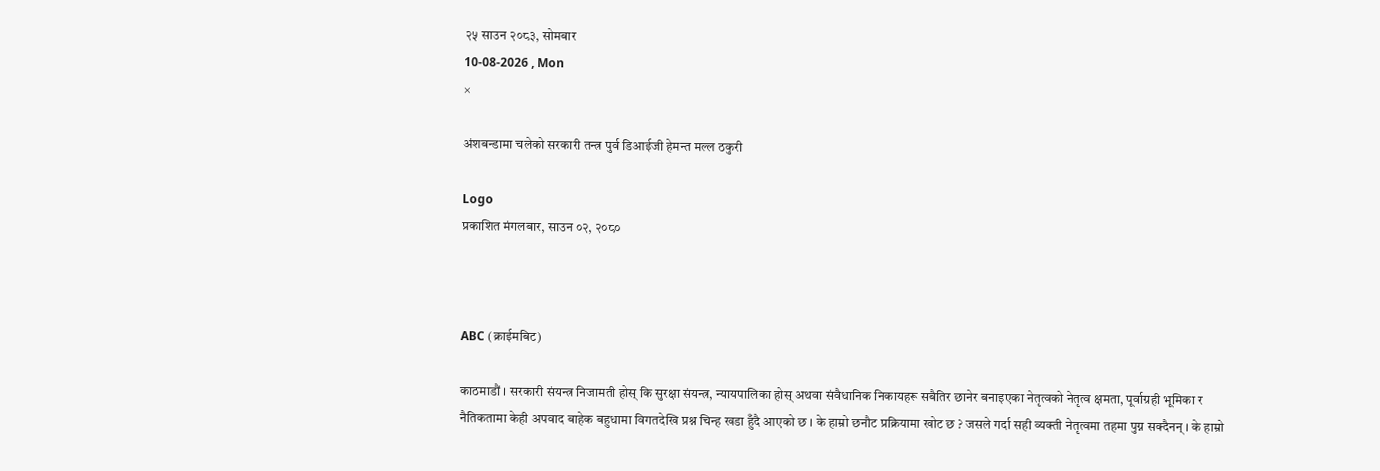२५ साउन २०८३, सोमबार
10-08-2026 , Mon
×

अंशबन्डामा चलेको सरकारी तन्त्र पुर्व डिआईजी हेमन्त मल्ल ठकुरी

Logo
प्रकाशित मंगलबार, साउन ०२, २०८०



ABC (क्राईमबिट)

काठमाडौं । सरकारी संयन्त्र निजामती होस् कि सुरक्षा संयन्त्र, न्यायपालिका होस् अथवा संवैधानिक निकायहरू सबैतिर छानेर बनाइएका नेतृत्वको नेतृत्व क्षमता, पूर्वाग्रही भूमिका र नैतिकतामा केही अपवाद बाहेक बहुधामा विगतदेखि प्रश्न चिन्ह खडा हुँदै आएको छ । के हाम्रो छनौट प्रक्रियामा खोट छ ? जसले गर्दा सही व्यक्ती नेतृत्वमा तहमा पुग्न सक्दैनन् । के हाम्रो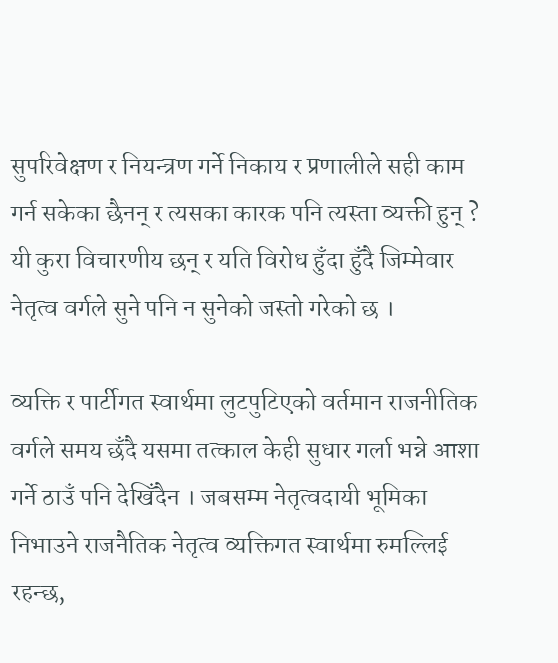सुपरिवेक्षण र नियन्त्रण गर्ने निकाय र प्रणालीले सही काम गर्न सकेका छैनन् र त्यसका कारक पनि त्यस्ता व्यक्ती हुन् ? यी कुरा विचारणीय छन् र यति विरोध हुँदा हुँदै जिम्मेवार नेतृत्व वर्गले सुने पनि न सुनेको जस्तो गरेको छ ।

व्यक्ति र पार्टीगत स्वार्थमा लुटपुटिएको वर्तमान राजनीतिक वर्गले समय छँदै यसमा तत्काल केही सुधार गर्ला भन्ने आशा गर्ने ठाउँ पनि देखिँदैन । जबसम्म नेतृत्वदायी भूमिका निभाउने राजनैतिक नेतृत्व व्यक्तिगत स्वार्थमा रुमल्लिई रहन्छ,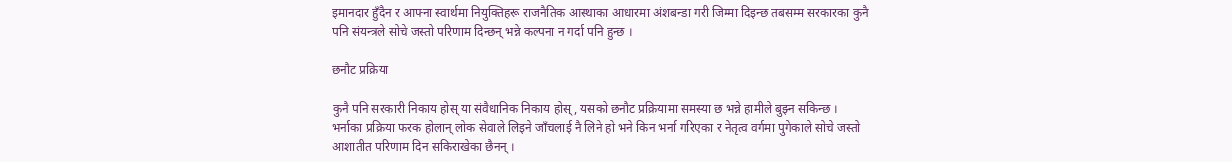इमानदार हुँदैन र आफ्ना स्वार्थमा नियुक्तिहरू राजनैतिक आस्थाका आधारमा अंशबन्डा गरी जिम्मा दिइन्छ तबसम्म सरकारका कुनै पनि संयन्त्रले सोचे जस्तो परिणाम दिन्छन् भन्ने कल्पना न गर्दा पनि हुन्छ ।

छनौट प्रक्रिया

कुनै पनि सरकारी निकाय होस् या संवैधानिक निकाय होस्, यसको छनौट प्रक्रियामा समस्या छ भन्ने हामीले बुझ्न सकिन्छ । भर्नाका प्रक्रिया फरक होलान् लोक सेवाले लिइने जाँचलाई नै लिने हो भने किन भर्ना गरिएका र नेतृत्व वर्गमा पुगेकाले सोचे जस्तो आशातीत परिणाम दिन सकिराखेका छैनन् ।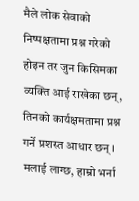मैले लोक सेवाको निष्पक्षतामा प्रश्न गरेको होइन तर जुन किसिमका व्यक्ति आई राखेका छन्, तिनको कार्यक्षमतामा प्रश्न गर्ने प्रशस्त आधार छन् । मलाई लाग्छ, हाम्रो भर्ना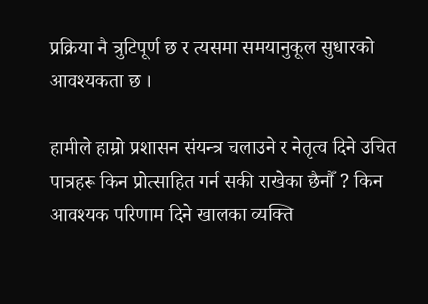प्रक्रिया नै त्रुटिपूर्ण छ र त्यसमा समयानुकूल सुधारको आवश्यकता छ ।

हामीले हाम्रो प्रशासन संयन्त्र चलाउने र नेतृत्व दिने उचित पात्रहरू किन प्रोत्साहित गर्न सकी राखेका छैनौँ ? किन आवश्यक परिणाम दिने खालका व्यक्ति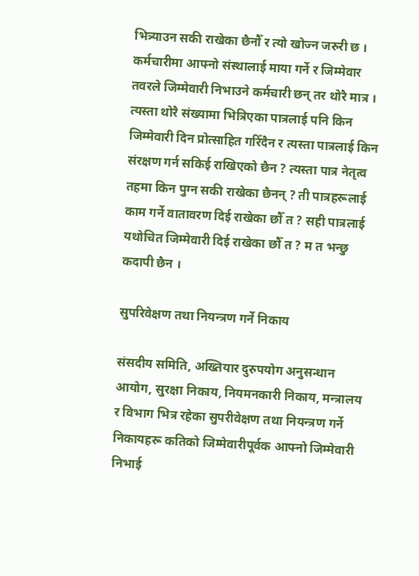भित्र्याउन सकी राखेका छैनौँ र त्यो खोज्न जरुरी छ । कर्मचारीमा आफ्नो संस्थालाई माया गर्ने र जिम्मेवार तवरले जिम्मेवारी निभाउने कर्मचारी छन् तर थोरै मात्र । त्यस्ता थोरै संख्यामा भित्रिएका पात्रलाई पनि किन जिम्मेवारी दिन प्रोत्साहित गरिँदैन र त्यस्ता पात्रलाई किन संरक्षण गर्न सकिई राखिएको छैन ? त्यस्ता पात्र नेतृत्व तहमा किन पुग्न सकी राखेका छैनन् ? ती पात्रहरूलाई काम गर्ने वातावरण दिई राखेका छौँ त ? सही पात्रलाई यथोचित जिम्मेवारी दिई राखेका छौँ त ? म त भन्छु कदापी छैन ।

सुपरिवेक्षण तथा नियन्त्रण गर्ने निकाय

संसदीय समिति, अख्तियार दुरुपयोग अनुसन्धान आयोग, सुरक्षा निकाय, नियमनकारी निकाय, मन्त्रालय र विभाग भित्र रहेका सुपरीवेक्षण तथा नियन्त्रण गर्ने निकायहरू कतिको जिम्मेवारीपूर्वक आफ्नो जिम्मेवारी निभाई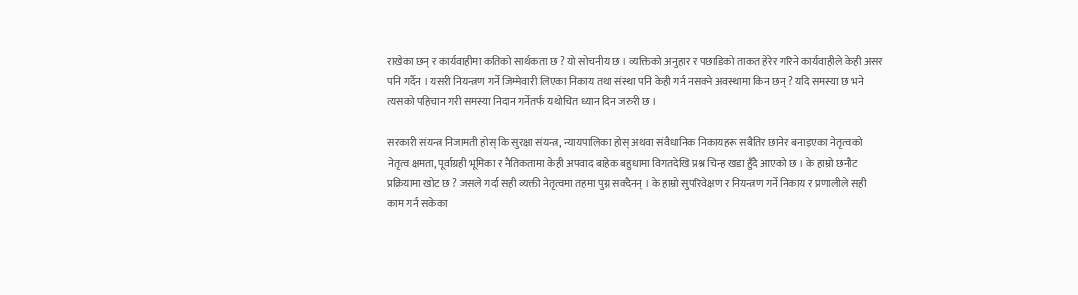राखेका छन् र कार्यवाहीमा कतिको सार्थकता छ ? यो सोचनीय छ । व्यक्तिको अनुहार र पछाडिको ताकत हेरेर गरिने कार्यवाहीले केही असर पनि गर्दैन । यसरी नियन्त्रण गर्ने जिम्मेवारी लिएका निकाय तथा संस्था पनि केही गर्न नसक्ने अवस्थामा किन छन् ? यदि समस्या छ भने त्यसको पहिचान गरी समस्या निदान गर्नेतर्फ यथोचित ध्यान दिन जरुरी छ ।

सरकारी संयन्त्र निजामती होस् कि सुरक्षा संयन्त्र, न्यायपालिका होस् अथवा संवैधानिक निकायहरू सबैतिर छानेर बनाइएका नेतृत्वको नेतृत्व क्षमता, पूर्वाग्रही भूमिका र नैतिकतामा केही अपवाद बाहेक बहुधामा विगतदेखि प्रश्न चिन्ह खडा हुँदै आएको छ । के हाम्रो छनौट प्रक्रियामा खोट छ ? जसले गर्दा सही व्यक्ती नेतृत्वमा तहमा पुग्न सक्दैनन् । के हाम्रो सुपरिवेक्षण र नियन्त्रण गर्ने निकाय र प्रणालीले सही काम गर्न सकेका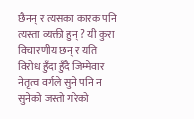छैनन् र त्यसका कारक पनि त्यस्ता व्यक्ती हुन् ? यी कुरा विचारणीय छन् र यति विरोध हुँदा हुँदै जिम्मेवार नेतृत्व वर्गले सुने पनि न सुनेको जस्तो गरेको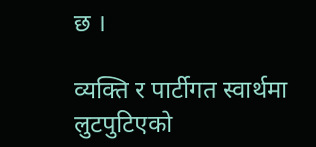छ ।

व्यक्ति र पार्टीगत स्वार्थमा लुटपुटिएको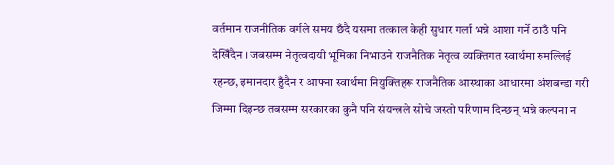वर्तमान राजनीतिक वर्गले समय छँदै यसमा तत्काल केही सुधार गर्ला भन्ने आशा गर्ने ठाउँ पनि देखिँदैन । जबसम्म नेतृत्वदायी भूमिका निभाउने राजनैतिक नेतृत्व व्यक्तिगत स्वार्थमा रुमल्लिई रहन्छ, इमानदार हुँदैन र आफ्ना स्वार्थमा नियुक्तिहरू राजनैतिक आस्थाका आधारमा अंशबन्डा गरी जिम्मा दिइन्छ तबसम्म सरकारका कुनै पनि संयन्त्रले सोचे जस्तो परिणाम दिन्छन् भन्ने कल्पना न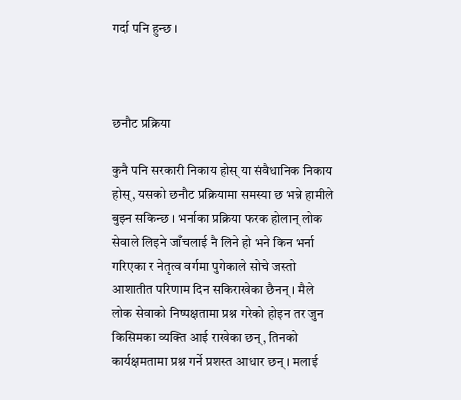गर्दा पनि हुन्छ ।



छनौट प्रक्रिया

कुनै पनि सरकारी निकाय होस् या संवैधानिक निकाय होस्, यसको छनौट प्रक्रियामा समस्या छ भन्ने हामीले बुझ्न सकिन्छ । भर्नाका प्रक्रिया फरक होलान् लोक सेवाले लिइने जाँचलाई नै लिने हो भने किन भर्ना गरिएका र नेतृत्व वर्गमा पुगेकाले सोचे जस्तो आशातीत परिणाम दिन सकिराखेका छैनन् । मैले लोक सेवाको निष्पक्षतामा प्रश्न गरेको होइन तर जुन किसिमका व्यक्ति आई राखेका छन्, तिनको कार्यक्षमतामा प्रश्न गर्ने प्रशस्त आधार छन् । मलाई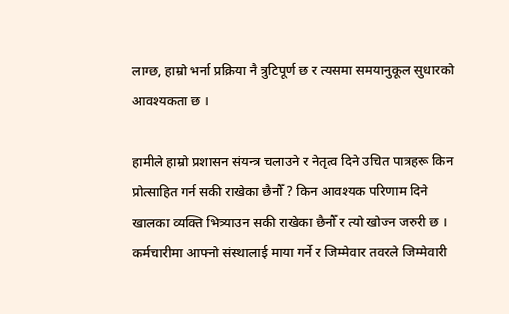लाग्छ, हाम्रो भर्ना प्रक्रिया नै त्रुटिपूर्ण छ र त्यसमा समयानुकूल सुधारको आवश्यकता छ ।

हामीले हाम्रो प्रशासन संयन्त्र चलाउने र नेतृत्व दिने उचित पात्रहरू किन प्रोत्साहित गर्न सकी राखेका छैनौँ ? किन आवश्यक परिणाम दिने खालका व्यक्ति भित्र्याउन सकी राखेका छैनौँ र त्यो खोज्न जरुरी छ । कर्मचारीमा आफ्नो संस्थालाई माया गर्ने र जिम्मेवार तवरले जिम्मेवारी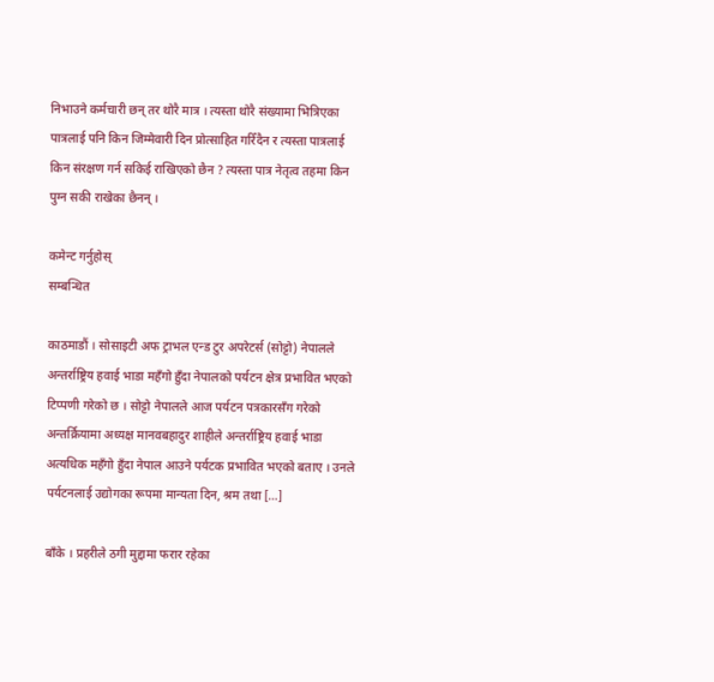निभाउने कर्मचारी छन् तर थोरै मात्र । त्यस्ता थोरै संख्यामा भित्रिएका पात्रलाई पनि किन जिम्मेवारी दिन प्रोत्साहित गरिँदैन र त्यस्ता पात्रलाई किन संरक्षण गर्न सकिई राखिएको छैन ? त्यस्ता पात्र नेतृत्व तहमा किन पुग्न सकी राखेका छैनन् ।

कमेन्ट गर्नुहोस्
सम्बन्धित

काठमाडौं । सोसाइटी अफ ट्राभल एन्ड टुर अपरेटर्स (सोट्टो) नेपालले अन्तर्राष्ट्रिय हवाई भाडा महँगो हुँदा नेपालको पर्यटन क्षेत्र प्रभावित भएको टिप्पणी गरेको छ । सोट्टो नेपालले आज पर्यटन पत्रकारसँग गरेको अन्तर्क्रियामा अध्यक्ष मानवबहादुर शाहीले अन्तर्राष्ट्रिय हवाई भाडा अत्यधिक महँगो हुँदा नेपाल आउने पर्यटक प्रभावित भएको बताए । उनले पर्यटनलाई उद्योगका रूपमा मान्यता दिन, श्रम तथा […]

बाँके । प्रहरीले ठगी मुद्दामा फरार रहेका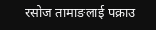रसोज तामाङलाई पक्राउ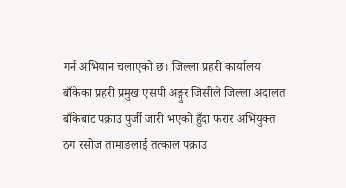गर्न अभियान चलाएको छ। जिल्ला प्रहरी कार्यालय बाँकेका प्रहरी प्रमुख एसपी अङ्गुर जिसीले जिल्ला अदालत बाँकेबाट पक्राउ पुर्जी जारी भएको हुँदा फरार अभियुक्त ठग रसोज तामाङलाई तत्काल पक्राउ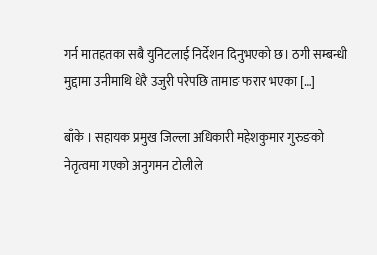गर्न मातहतका सबै युनिटलाई निर्देशन दिनुभएको छ। ठगी सम्बन्धी मुद्दामा उनीमाथि धेरै उजुरी परेपछि तामाङ फरार भएका […]

बाँके । सहायक प्रमुख जिल्ला अधिकारी महेशकुमार गुरुङको नेतृत्वमा गएको अनुगमन टोलीले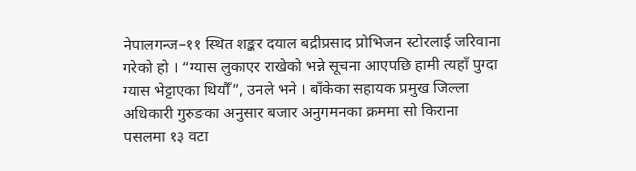नेपालगन्ज–११ स्थित शङ्कर दयाल बद्रीप्रसाद प्रोभिजन स्टोरलाई जरिवाना गरेको हो । “ग्यास लुकाएर राखेको भन्ने सूचना आएपछि हामी त्यहाँ पुग्दा ग्यास भेट्टाएका थियौँ”, उनले भने । बाँकेका सहायक प्रमुख जिल्ला अधिकारी गुरुङका अनुसार बजार अनुगमनका क्रममा सो किराना पसलमा १३ वटा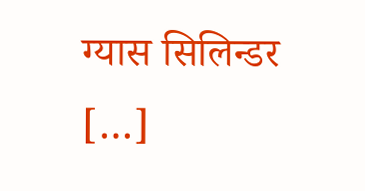ग्यास सिलिन्डर […]